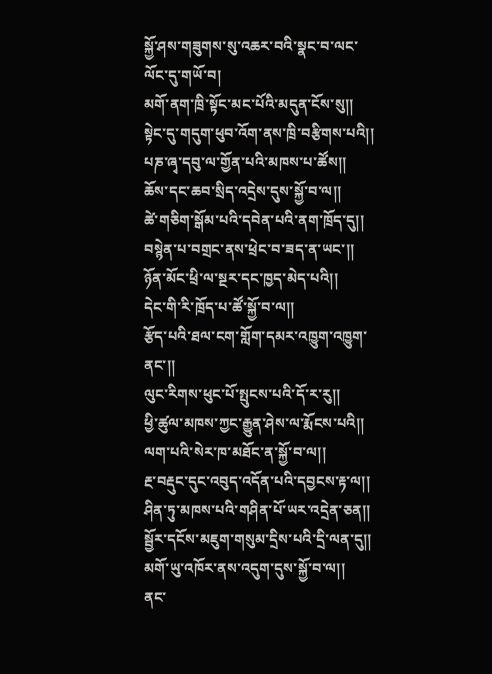སྐྱོ་ཤས་གཟུགས་སུ་འཆར་བའི་སྣང་བ་ལང་ལོང་དུ་གཡོ་བ།
མགོ་ནག་ཁྲི་སྟོང་མང་པོའི་མདུན་ངོས་སུ།།
སྟེང་དུ་གདུག་ཕུབ་འོག་ནས་ཁྲི་བརྩིགས་པའི།།
པཎ་ཞྭ་དབུ་ལ་གྱོན་པའི་མཁས་པ་ཚོས།།
ཆོས་དང་ཆབ་སྲིད་འདྲེས་དུས་སྐྱོ་བ་ལ།།
ཚེ་གཅིག་སྒོམ་པའི་དབེན་པའི་ནག་ཁྲོད་དུ།།
བསྙེན་པ་བགྲང་ནས་ཕྲེང་བ་ཟད་ན་ཡང་།།
ཉོན་མོང་ཕྲི་ལ་སྔར་དང་ཁྱད་མེད་པའི།།
དེང་གི་རི་ཁྲོད་པ་ཚོ་སྐྱོ་བ་ལ།།
རྩོད་པའི་ཐལ་ངག་གློག་དམར་འཁྱུག་འཁྱུག་ནང་།།
ལུང་རིགས་ཕུང་པོ་སྤུངས་པའི་དོ་ར་རུ།།
ཕྱི་ཚུལ་མཁས་ཀྱང་རྒྱུན་ཤེས་ལ་རྨོངས་པའི།།
ལག་པའི་སེར་ཁ་མཐོང་ན་སྐྱོ་བ་ལ།།
རྔ་བརྡུང་དུང་འབུད་འདོན་པའི་དབྱངས་རྟ་ལ།།
ཤིན་ཏུ་མཁས་པའི་གཤིན་པོ་ཡར་འདྲེན་ཅན།།
སྦྱོར་དངོས་མཇུག་གསུམ་དྲིས་པའི་དྲི་ལན་དུ།།
མགོ་ཡུ་འཁོར་ནས་འདུག་དུས་སྐྱོ་བ་ལ།།
ནང་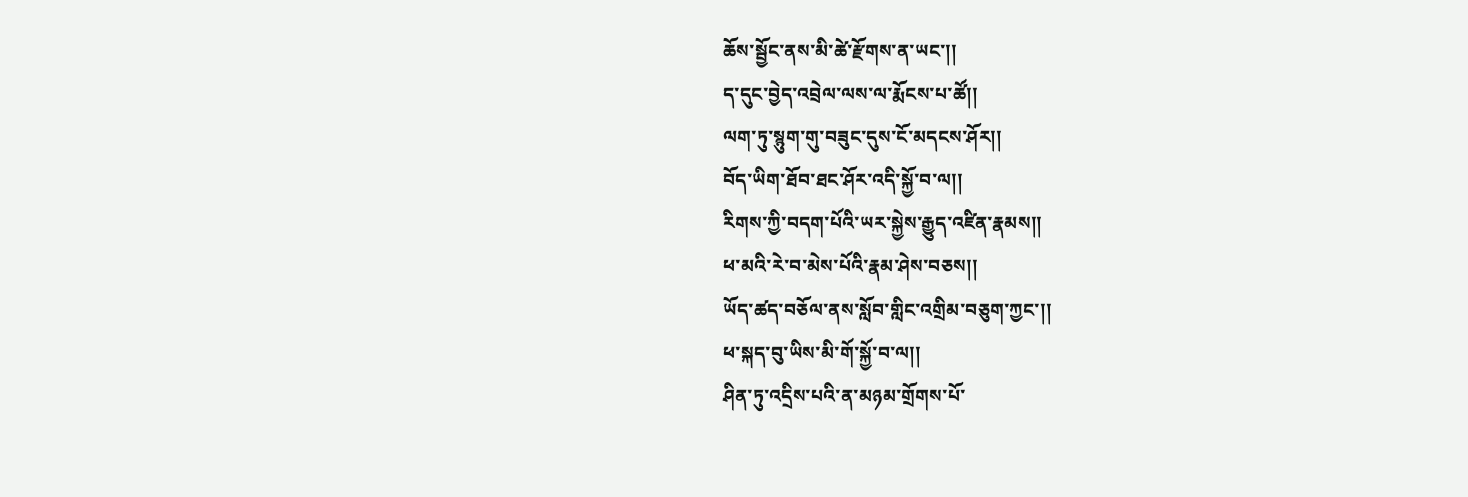ཆོས་སྦྱོང་ནས་མི་ཚེ་རྫོགས་ན་ཡང་།།
ད་དུང་བྱེད་འབྲེལ་ལས་ལ་རྨོངས་པ་ཚོ།།
ལག་ཏུ་སྙུག་གུ་བཟུང་དུས་ངོ་མདངས་ཤོར།།
བོད་ཡིག་ཐོབ་ཐང་ཤོར་འདི་སྐྱོ་བ་ལ།།
རིགས་ཀྱི་བདག་པོའི་ཡར་སྐྱེས་རྒྱུད་འཛིན་རྣམས།།
ཕ་མའི་རེ་བ་མེས་པོའི་རྣམ་ཤེས་བཅས།།
ཡོད་ཚད་བཅོལ་ནས་སློབ་གླིང་འགྲིམ་བཅུག་ཀྱང་།།
ཕ་སྐད་བུ་ཡིས་མི་གོ་སྐྱོ་བ་ལ།།
ཤིན་ཏུ་འདྲིས་པའི་ན་མཉམ་གྲོགས་པོ་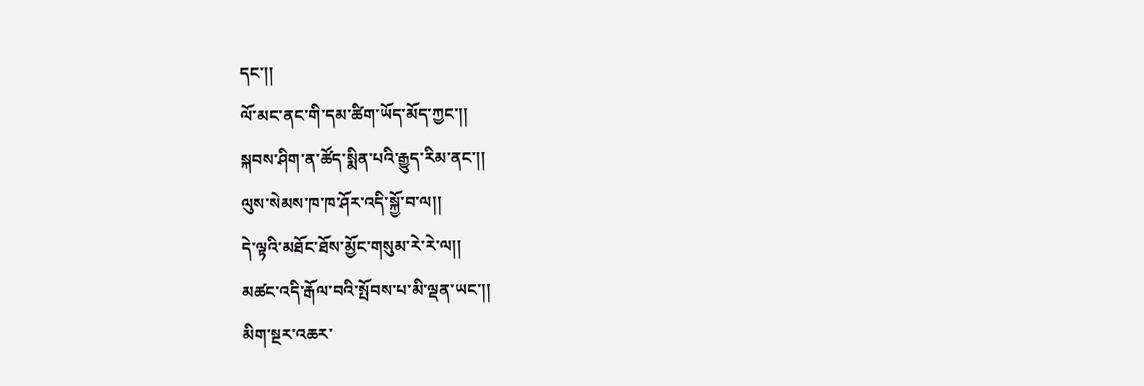དང་།།
ལོ་མང་ནང་གི་དམ་ཚིག་ཡོད་མོད་ཀྱང་།།
སྐབས་ཤིག་ན་ཚོད་སྨིན་པའི་རྒྱུད་རིམ་ནང་།།
ལུས་སེམས་ཁ་ཁ་ཤོར་འདི་སྐྱོ་བ་ལ།།
དེ་ལྟའི་མཐོང་ཐོས་མྱོང་གསུམ་རེ་རེ་ལ།།
མཚང་འདི་རྒོལ་བའི་སྤོབས་པ་མི་ལྡན་ཡང་།།
མིག་སྔར་འཆར་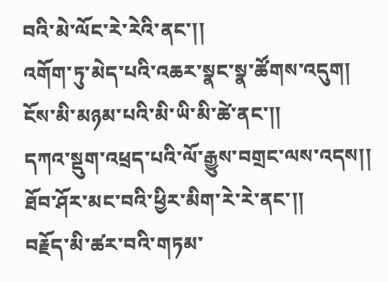བའི་མེ་ལོང་རེ་རེའི་ནང་།།
འགོག་ཏུ་མེད་པའི་འཆར་སྣང་སྣ་ཚོགས་འདུག།
ངོས་མི་མཉམ་པའི་མི་ཡི་མི་ཚེ་ནང་།།
དཀའ་སྡུག་འཕྲད་པའི་ལོ་རྒྱུས་བགྲང་ལས་འདས།།
ཐོབ་ཤོར་མང་བའི་ཕྱིར་མིག་རེ་རེ་ནང་།།
བརྗོད་མི་ཚར་བའི་གཏམ་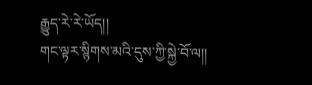རྒྱུད་རེ་རེ་ཡོད།།
གང་ལྟར་སྙིགས་མའི་དུས་ཀྱི་སྐྱེ་བོ་ལ།།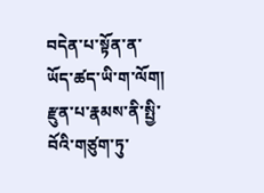བདེན་པ་སྟོན་ན་ཡོད་ཚད་ཡི་ག་ལོག།
རྫུན་པ་རྣམས་ནི་སྤྱི་བོའི་གཙུག་ཏུ་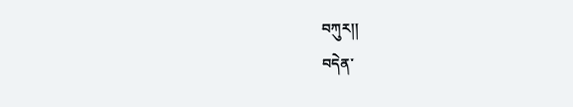བཀུར།།
བདེན་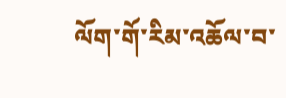ལོག་གོ་རིམ་འཆོལ་བ་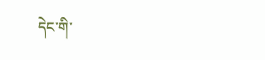དེང་གི་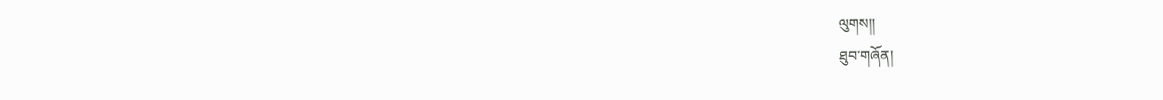ལུགས།།
ཐུབ་གཞོན།